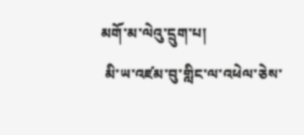མགོ་མ་ལེའུ་དྲུག་པ།
 མི་ཡ་འཛམ་བུ་གླིང་ལ་འཕེལ་ཅེས་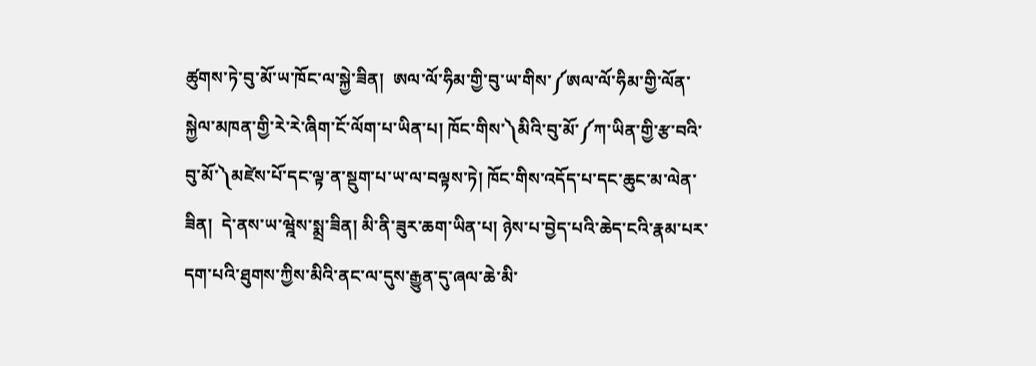ཚུགས་ཏེ་བུ་མོ་ཡ་ཁོང་ལ་སྐྱེ་ཟིན།  ཨལ་ལོ་ཧིམ་གྱི་བུ་ཡ་གིས་༼ཨལ་ལོ་ཧིམ་གྱི་ལོན་སྐྱེལ་མཁན་གྱི་རེ་རེ་ཞིག་ངོ་ལོག་པ་ཡིན་པ། ཁོང་གིས་༽མིའི་བུ་མོ་༼ཀ་ཡིན་གྱི་རྩ་བའི་བུ་མོ་༽མཛེས་པོ་དང་ལྟ་ན་སྡུག་པ་ཡ་ལ་བལྟས་ཏེ། ཁོང་གིས་འདོད་པ་དང་ཆུང་མ་ལེན་ཟིན།  དེ་ནས་ཡ་ཝྰེས་སྨྲ་ཟིན། མི་ནི་ཟུར་ཆག་ཡིན་པ། ཉེས་པ་བྱེད་པའི་ཆེད་ངའི་རྣམ་པར་དག་པའི་ཐུགས་ཀྱིས་མིའི་ནང་ལ་དུས་རྒྱུན་དུ་ཞལ་ཆེ་མི་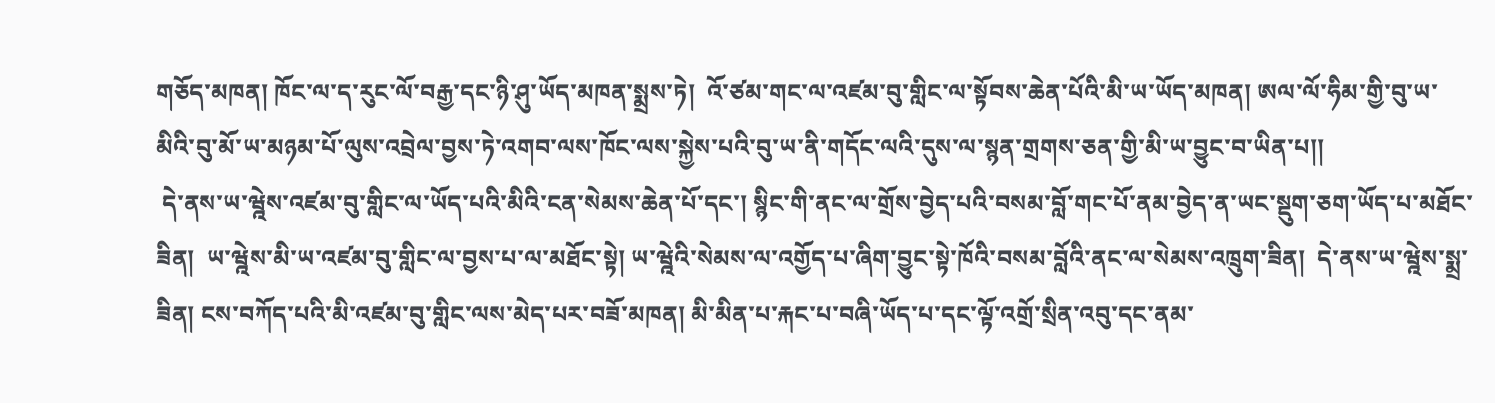གཅོད་མཁན། ཁོང་ལ་ད་རུང་ལོ་བརྒྱ་དང་ཉི་ཤུ་ཡོད་མཁན་སྨྲས་ཏེ།  འོ་ཙམ་གང་ལ་འཛམ་བུ་གླིང་ལ་སྟོབས་ཆེན་པོའི་མི་ཡ་ཡོད་མཁན། ཨལ་ལོ་ཧིམ་གྱི་བུ་ཡ་མིའི་བུ་མོ་ཡ་མཉམ་པོ་ལུས་འབྲེལ་བྱས་ཏེ་འགབ་ལས་ཁོང་ལས་སྐྱེས་པའི་བུ་ཡ་ནི་གདོང་ལའི་དུས་ལ་སྙན་གྲགས་ཅན་གྱི་མི་ཡ་བྱུང་བ་ཡིན་པ།།
 དེ་ནས་ཡ་ཝྰེས་འཛམ་བུ་གླིང་ལ་ཡོད་པའི་མིའི་ངན་སེམས་ཆེན་པོ་དང་། སྙིང་གི་ནང་ལ་གྲོས་བྱེད་པའི་བསམ་བློ་གང་པོ་ནམ་བྱེད་ན་ཡང་སྡུག་ཅག་ཡོད་པ་མཐོང་ཟིན།  ཡ་ཝྰེས་མི་ཡ་འཛམ་བུ་གླིང་ལ་བྱས་པ་ལ་མཐོང་སྟེ། ཡ་ཝྰེའི་སེམས་ལ་འགྱོད་པ་ཞིག་བྱུང་སྟེ་ཁོའི་བསམ་བློའི་ནང་ལ་སེམས་འཁྲུག་ཟིན།  དེ་ནས་ཡ་ཝྰེས་སྨྲ་ཟིན། ངས་བཀོད་པའི་མི་འཛམ་བུ་གླིང་ལས་མེད་པར་བཟོ་མཁན། མི་མིན་པ་རྐང་པ་བཞི་ཡོད་པ་དང་ལྟོ་འགྲོ་སྲིན་འབུ་དང་ནམ་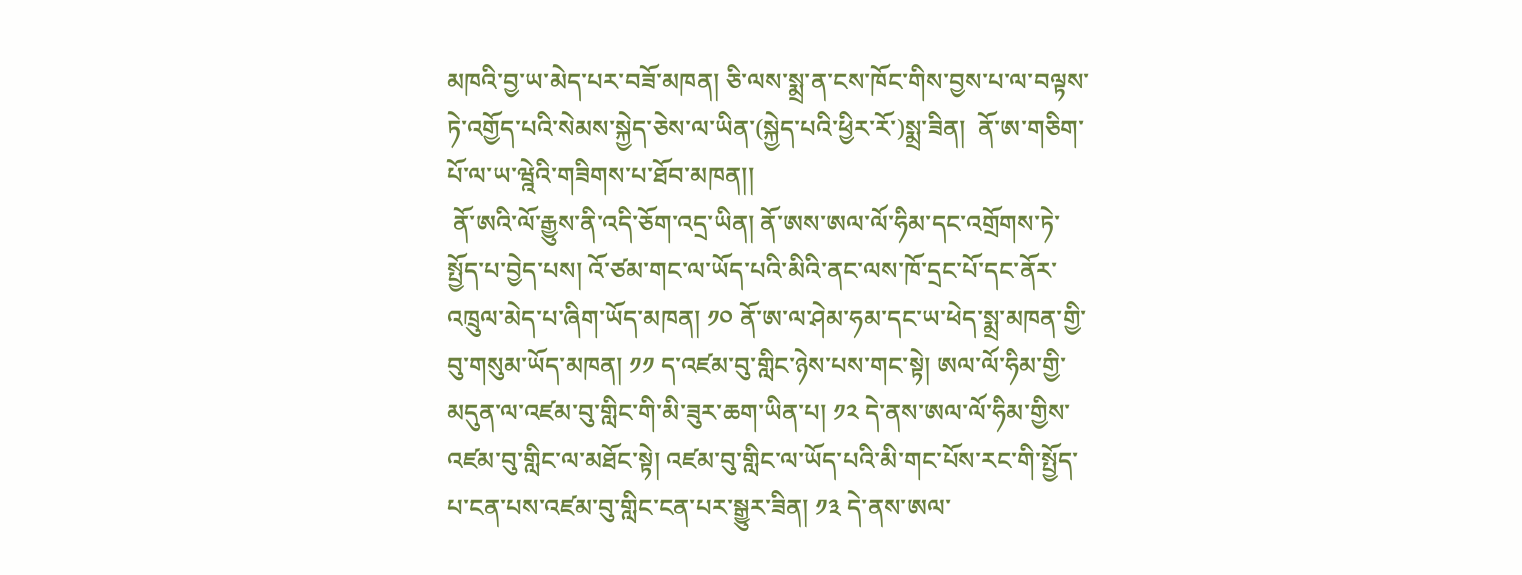མཁའི་བྱ་ཡ་མེད་པར་བཟོ་མཁན། ཅི་ལས་སྨྲ་ན་ངས་ཁོང་གིས་བྱས་པ་ལ་བལྟས་ཏེ་འགྱོད་པའི་སེམས་སྐྱེད་ཅེས་ལ་ཡིན་(སྐྱེད་པའི་ཕྱིར་རོ་)སྨྲ་ཟིན།  ནོ་ཨ་གཅིག་པོ་ལ་ཡ་ཝྰེའི་གཟིགས་པ་ཐོབ་མཁན།།
 ནོ་ཨའི་ལོ་རྒྱུས་ནི་འདི་ཅོག་འདྲ་ཡིན། ནོ་ཨས་ཨལ་ལོ་ཧིམ་དང་འགྲོགས་ཏེ་སྤྱོད་པ་བྱེད་པས། འོ་ཙམ་གང་ལ་ཡོད་པའི་མིའི་ནང་ལས་ཁོ་དྲང་པོ་དང་ནོར་འཁྲུལ་མེད་པ་ཞིག་ཡོད་མཁན། ༡༠ ནོ་ཨ་ལ་ཤེམ་ཧམ་དང་ཡ་ཕེད་སྨྲ་མཁན་གྱི་བུ་གསུམ་ཡོད་མཁན། ༡༡ ད་འཛམ་བུ་གླིང་ཉེས་པས་གང་སྟེ། ཨལ་ལོ་ཧིམ་གྱི་མདུན་ལ་འཛམ་བུ་གླིང་གི་མི་ཟུར་ཆག་ཡིན་པ། ༡༢ དེ་ནས་ཨལ་ལོ་ཧིམ་གྱིས་འཛམ་བུ་གླིང་ལ་མཐོང་སྟེ། འཛམ་བུ་གླིང་ལ་ཡོད་པའི་མི་གང་པོས་རང་གི་སྤྱོད་པ་ངན་པས་འཛམ་བུ་གླིང་ངན་པར་སྒྱུར་ཟིན། ༡༣ དེ་ནས་ཨལ་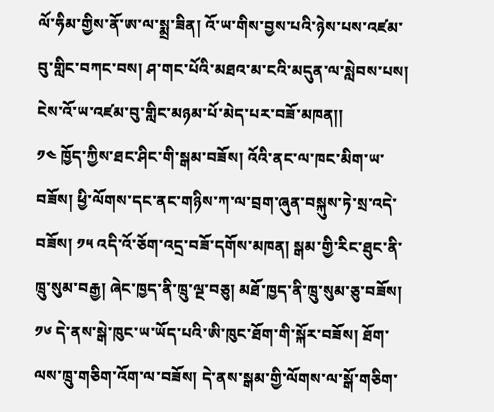ལོ་ཧིམ་གྱིས་ནོ་ཨ་ལ་སྨྲ་ཟིན། འོ་ཡ་གིས་བྱས་པའི་ཉེས་པས་འཛམ་བུ་གླིང་བཀང་བས། ཤ་གང་པོའི་མཐའ་མ་ངའི་མདུན་ལ་སླེབས་པས། ངེས་འོ་ཡ་འཛམ་བུ་གླིང་མཉམ་པོ་མེད་པར་བཟོ་མཁན།།
༡༤ ཁྱོད་ཀྱིས་ཐང་ཤིང་གི་སྒམ་བཟོས། འོའི་ནང་ལ་ཁང་མིག་ཡ་བཟོས། ཕྱི་ལོགས་དང་ནང་གཉིས་ཀ་ལ་བྲག་ཞུན་བསྐུས་ཏེ་སྲ་འདེ་བཟོས། ༡༥ འདི་འོ་ཅོག་འདྲ་བཟོ་དགོས་མཁན། སྒམ་གྱི་རིང་ཐུང་ནི་ཁྲུ་སུམ་བརྒྱ། ཞེང་ཁྱད་ནི་ཁྲུ་ལྔ་བཅུ། མཐོ་ཁྱད་ནི་ཁྲུ་སུམ་ཅུ་བཟོས། ༡༦ དེ་ནས་སྒེ་ཁུང་ཡ་ཡོད་པའི་ཨི་ཁུང་ཐོག་གི་སྐོར་བཟོས། ཐོག་ལས་ཁྲུ་གཅིག་འོག་ལ་བཟོས། དེ་ནས་སྒམ་གྱི་ལོགས་ལ་སྒོ་གཅིག་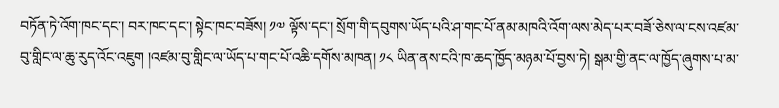བཏོན་ཏེ་འོག་ཁང་དང་། བར་ཁང་དང་། སྟེང་ཁང་བཟོས། ༡༧ ལྟོས་དང་། སྲོག་གི་དབུགས་ཡོད་པའི་ཤ་གང་པོ་ནམ་མཁའི་འོག་ལས་མེད་པར་བཟོ་ཅེས་ལ་ངས་འཛམ་བུ་གླིང་ལ་ཆུ་རུད་འོང་འཇུག །འཛམ་བུ་གླིང་ལ་ཡོད་པ་གང་པོ་འཆི་དགོས་མཁན། ༡༨ ཡིན་ནས་ངའི་ཁ་ཆད་ཁྱོད་མཉམ་པོ་བྱས་ཏེ། སྒམ་གྱི་ནང་ལ་ཁྱོད་ཞུགས་པ་མ་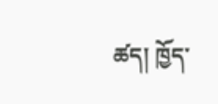ཚད། ཁྱོད་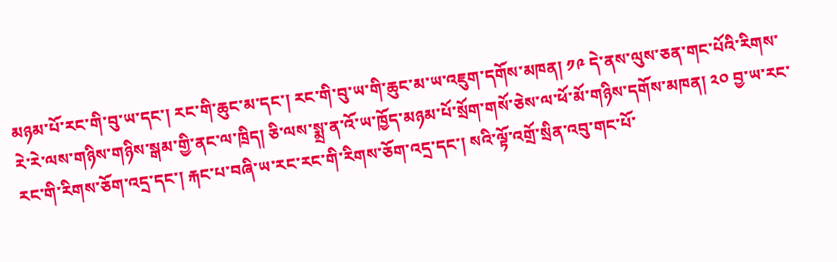མཉམ་པོ་རང་གི་བུ་ཡ་དང་། རང་གི་ཆུང་མ་དང་། རང་གི་བུ་ཡ་གི་ཆུང་མ་ཡ་འཇུག་དགོས་མཁན། ༡༩ དེ་ནས་ལུས་ཅན་གང་པོའི་རིགས་རེ་རེ་ལས་གཉིས་གཉིས་སྒམ་གྱི་ནང་ལ་ཁྲིད། ཅི་ལས་སྨྲ་ན་འོ་ཡ་ཁྱོད་མཉམ་པོ་སྲོག་གསོ་ཅེས་ལ་ཕོ་མོ་གཉིས་དགོས་མཁན། ༢༠ བྱ་ཡ་རང་རང་གི་རིགས་ཅོག་འདྲ་དང་། རྐང་པ་བཞི་ཡ་རང་རང་གི་རིགས་ཅོག་འདྲ་དང་། སའི་ལྟོ་འགྲོ་སྲིན་འབུ་གང་པོ་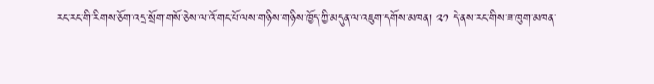རང་རང་གི་རིགས་ཅོག་འདྲ་སྲོག་གསོ་ཅེས་ལ་འོ་གང་པོ་ལས་གཉིས་གཉིས་ཁྱོད་ཀྱི་མདུན་ལ་འཇུག་དགོས་མཁན། ༢༡ དེ་ནས་རང་གིས་ཟ་ཁུག་མཁན་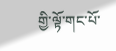གྱི་ལྟོ་གང་པོ་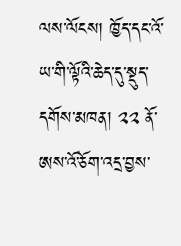ལས་ལོངས། ཁྱོད་དང་འོ་ཡ་གི་ལྟོའི་ཆེད་དུ་སྡུད་དགོས་མཁན། ༢༢ ནོ་ཨས་འོ་ཅོག་འདྲ་བྱས་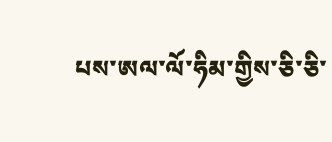པས་ཨལ་ལོ་ཧིམ་གྱིས་ཅི་ཅི་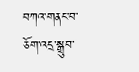བཀའ་གནང་བ་ཅོག་འདྲ་སྒྲུབ་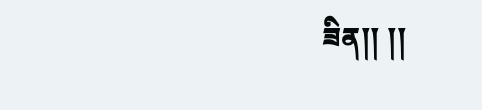ཟིན།། །།